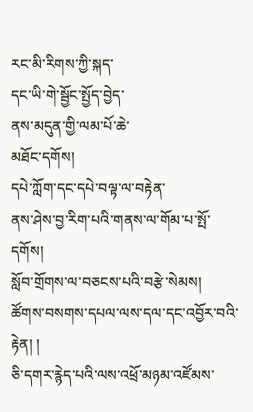རང་མི་རིགས་ཀྱི་སྐད་
དང་ཡི་གེ་སྦྱོང་སྤྱོད་བྱེད་
ནས་མདུན་གྱི་ལམ་པོ་ཆེ་
མཐོང་དགོས།
དཔེ་ཀློག་དང་དཔེ་བལྟ་ལ་བརྟེན་
ནས་ཤེས་བྱ་རིག་པའི་གནས་ལ་གོམ་པ་སྤོ་དགོས།
སློབ་གྲོགས་ལ་བཅངས་པའི་བརྩེ་སེམས།
ཚོགས་བསགས་དཔལ་ལས་དལ་དང་འབྱོར་བའི་རྟེན། །
ཅི་དགར་རྙེད་པའི་ལས་འཕྲོ་མཉམ་འཛོམས་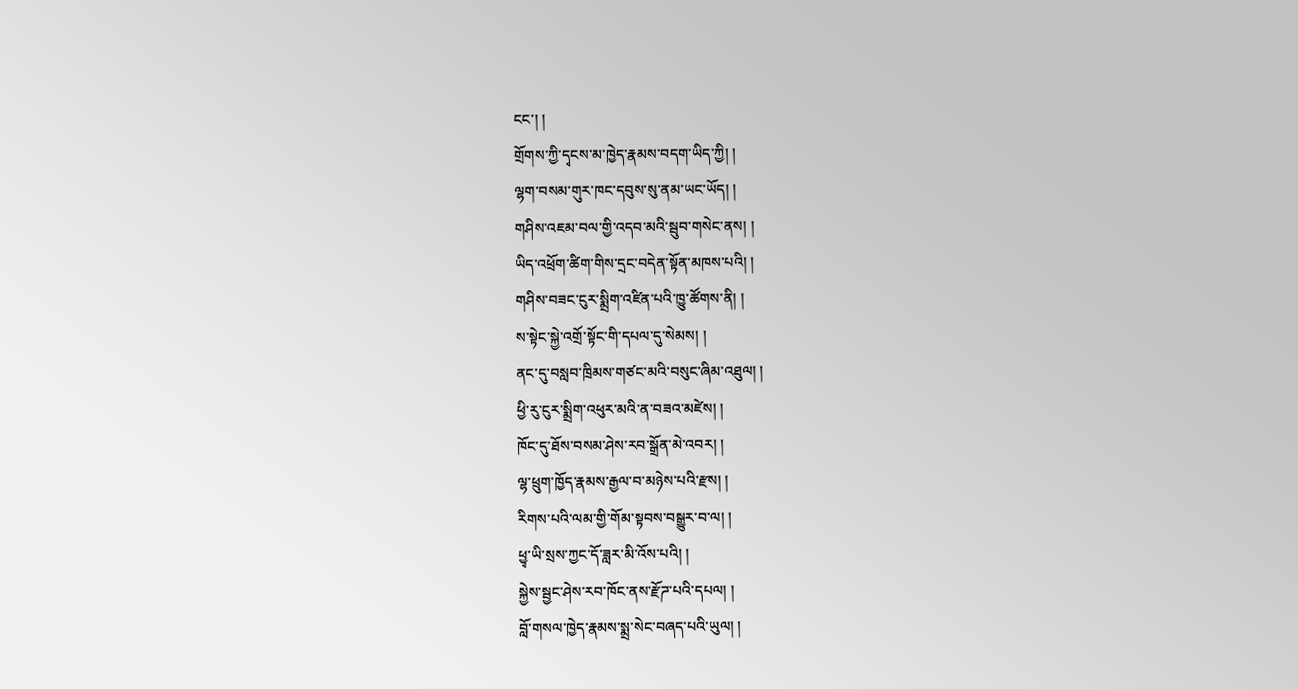ངང་། །
གྲོགས་ཀྱི་དྭངས་མ་ཁྱེད་རྣམས་བདག་ཡིད་ཀྱི། །
ལྷག་བསམ་གུར་ཁང་དབུས་སུ་ནམ་ཡང་ཡོད། །
གཤིས་འཇམ་བལ་གྱི་འདབ་མའི་སྦུབ་གསེང་ནས། །
ཡིད་འཕྲོག་ཚིག་གིས་དྲང་བདེན་སྟོན་མཁས་པའི། །
གཤིས་བཟང་ངུར་སྨྲིག་འཛིན་པའི་ཁྱུ་ཚོགས་ནི། །
ས་སྟེང་སྐྱེ་འགྲོ་སྟོང་གི་དཔལ་དུ་སེམས། །
ནང་དུ་བསླབ་ཁྲིམས་གཙང་མའི་བསུང་ཞིམ་འཐུལ། །
ཕྱི་རུ་ངུར་སྨྲིག་འཕུར་མའི་ན་བཟའ་མཛེས། །
ཁོང་དུ་ཐོས་བསམ་ཤེས་རབ་སྒྲོན་མེ་འབར། །
ལྷ་ཕྲུག་ཁྱོད་རྣམས་རྒྱལ་བ་མཉེས་པའི་རྫས། །
རིགས་པའི་ལམ་གྱི་གོམ་སྟབས་བསྒྱུར་བ་ལ། །
ཕྱྭ་ཡི་སྲས་ཀྱང་དོ་ཟླར་མི་འོས་པའི། །
སྐྱེས་སྦྱང་ཤེས་རབ་ཁོང་ནས་རྫོཌ་པའི་དཔལ། །
བློ་གསལ་ཁྱེད་རྣམས་སྨྲ་སེང་བཞད་པའི་ཡུལ། །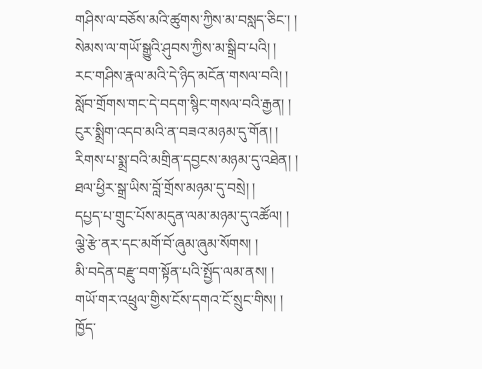གཤིས་ལ་བཅོས་མའི་ཚུགས་ཀྱིས་མ་བསླད་ཅིང་། །
སེམས་ལ་གཡོ་སྒྱུའི་ཤུབས་ཀྱིས་མ་སྒྲིབ་པའི། །
རང་གཤིས་རྣལ་མའི་དེ་ཉིད་མངོན་གསལ་བའི། །
སློབ་གྲོགས་གང་དེ་བདག་སྙིང་གསལ་བའི་རྒྱན། །
ངུར་སྨྲིག་འདབ་མའི་ན་བཟའ་མཉམ་དུ་གོན། །
རིགས་པ་སྨྲ་བའི་མགྲིན་དབྱངས་མཉམ་དུ་འཐེན། །
ཐལ་ཕྱིར་སྒྲ་ཡིས་བློ་གྲོས་མཉམ་དུ་བསྲེ། །
དཔྱད་པ་གྲུང་པོས་མདུན་ལམ་མཉམ་དུ་འཚོལ། །
ལྕེ་རྩེ་ནར་དང་མགོ་བོ་ཞུམ་ཞུམ་སོགས། །
མི་བདེན་བརྫུ་བག་སྟོན་པའི་སྤྱོད་ལམ་ནས། །
གཡོ་གར་འཕྲུལ་གྱིས་ངོས་དགའ་ངོ་སྲུང་གིས། །
ཁྱོད་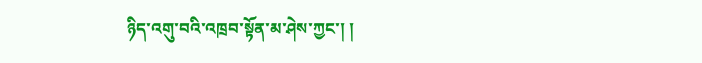ཉིད་འགུ་བའི་འཁྲབ་སྟོན་མ་ཤེས་ཀྱང་། །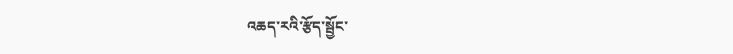འཆད་རའི་རྩོད་སྦྱོང་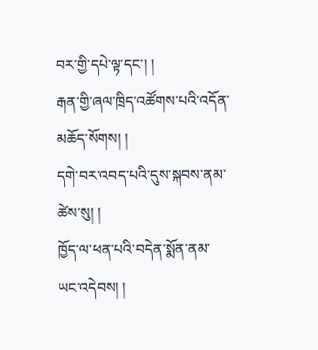བར་གྱི་དཔེ་ལྟ་དང་། །
རྒན་གྱི་ཞལ་ཁྲིད་འཚོགས་པའི་འདོན་མཆོད་སོགས། །
དགེ་བར་འབད་པའི་དུས་སྐབས་ནམ་ཚེས་སུ། །
ཁྱོད་ལ་ཕན་པའི་བདེན་སྨོན་ནམ་ཡང་འདེབས། །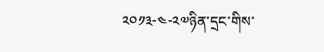༢༠༡༣-༤-༢༧ཉིན་དྲང་གིས་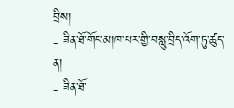བྲིས།
- ཟིན་ཐོ་གོང་མ།ཁ་པར་གྱི་བསླུ་བྲིད་འོག་ཏུ་ཚུད་ན།
- ཟིན་ཐོ་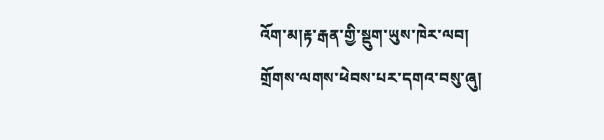འོག་མ།རྟ་རྒན་གྱི་སྡུག་ཡུས་ཁེར་ལབ།
གྲོགས་ལགས་ཕེབས་པར་དགའ་བསུ་ཞུ།